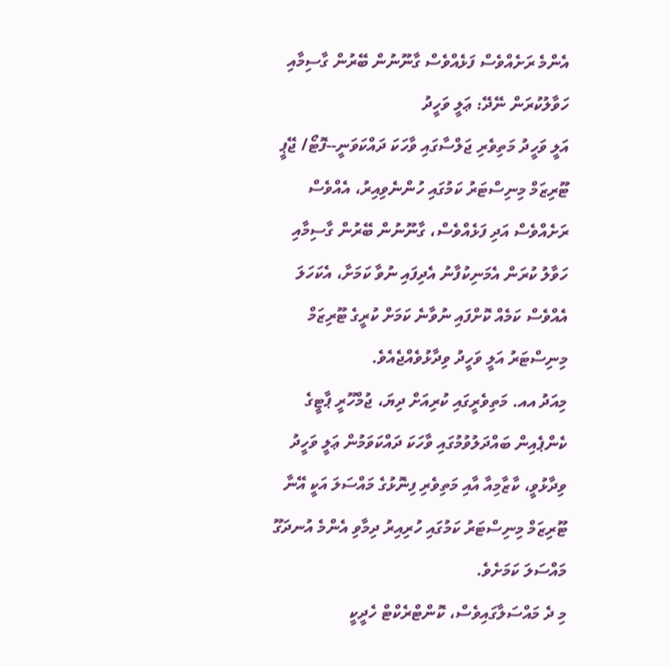އެންމެ ރަށެއްވެސް ފަޅެއްވެސް ގާނޫނުން ބޭރުން ގާސިމާއި ހަވާލުކުރަން ނޭދޭ: ޢަލީ ވަހީދު
އަލީ ވަހީދު މަތިވެރި ޖަލްސާގައި ވާހަކަ ދައްކަވަނީ--ފޮޓޯ/ ޖޭޕީ
ޓޫރިޒަމް މިނިސްޓަރު ކަމުގައި ހުންނެވިއިރު، އެއްވެސް ރަށެއްވެސް އަދި ފަޅެއްވެސް، ގާނޫނުން ބޭރުން ގާސިމާއި ހަވާލު ކުރަން އެމަނިކުފާނު އެދިފައި ނުވާ ކަމަށާ، އެކަހަލަ އެއްވެސް ކަމެއް ކޮށްފައި ނުވާނެ ކަމަށް ކުރީގެ ޓޫރިޒަމް މިނިސްޓަރު އަލީ ވަހީދު ވިދާޅުވެއްޖެއެވެ.
މިއަދު އއ. މަތިވެރީގައި ކުރިއަށް ދިޔަ، ޖުމްހޫރީ ޕާޓީގެ ކެންޕެއިން ބައްދަލުވުމުގައި ވާހަކަ ދައްކަވަމުން ޢަލީ ވަހީދު ވިދާޅުވީ، ކާޒާމިއާ އާއި މަތިވެރި ފިނޮޅުގެ މައްސަލަ އަކީ އޭނާ ޓޫރިޒަމް މިނިސްޓަރު ކަމުގައި ހުރިއިރު ދިމާވި އެންމެ އުނދަގޫ މައްސަލަ ކަމަށެވެ.
މި ދެ މައްސަލާގައިވެސް، ކޮންޓްރެކްޓް ހެދީކީ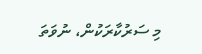މި ސަރުކާރަކުން، ނުވަތަ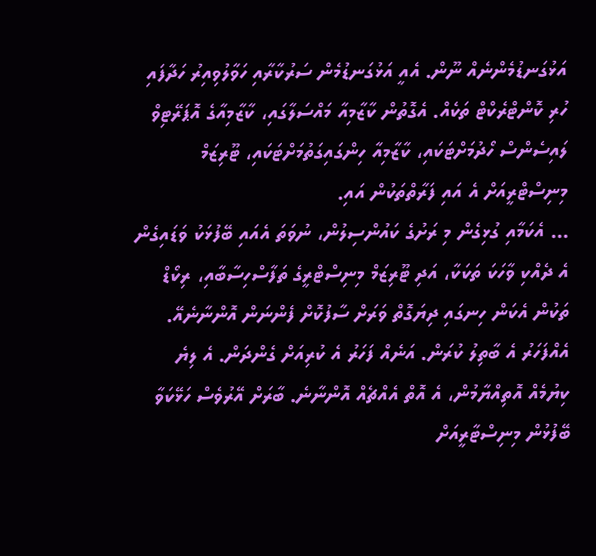އަޅުގަނޑުމެންނެއް ނޫން. އެއީ އަޅުގަނޑުމެން ސަރުކާރާއި ހަވާލުވިއިރު ހަދާފައި ހުރި ކޮންޓްރެކްޓް ތަކެއް. އެގޮތުން ކާޒާމިއާ މައްސަލާގައި، ކާޒާމިއާގެ އޮޕަރޭޓިވް ލައިސެންސް ހޯދުމަށްޓަކައި، ކާޒާމިއާ ހިންގައިގަތުމަށްޓަކައި، ޓޫރިޒަމް މިނިސްޓްރީއަށް އެ އައި ފަރާތްތަކުން އައި.
... އެކަމާއި ގުޅިގެން މި ރަށުގެ ކައުންސިލުން، ނުވަތަ އެއައި ބޭފުޅަކު ވަޑައިގެން އެ ދެއްކި ވާހަކަ ތަކަކާ، އަދި ޓޫރިޒަމް މިނިސްޓްރީގެ ތަފާސްހިސާބާއި، ރިކޯޑް ތަކުން އެކަން ހިނގައި ދިޔަގޮތް ވަރަށް ސާފުކޮށް ފެންނަން އޮންނާނެއޭ. އެއްފަހަރު އެ ބާތިލު ކުރަން. އަނެއް ފަހަރު އެ ކުރިއަށް ގެންދަން. އެ ލިޔެ ކިޔުމެއް އޮތިއްޔާމުން، އެ އޮތް އެއްޗެއް އޮންނާނެ. ބާރަށް އޭރުވެސް ހަޅޭކަވާ ބޭފުޅުން މިނިސްޓާރީއަށް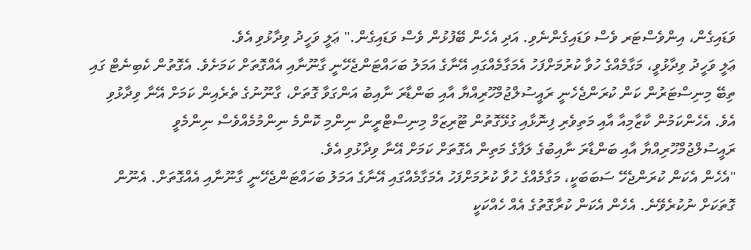ވަޑައިގެން، އިންވެސްޓަރ ވެސް ވަޑައިގެންނެވި. އަދި އެހެން ބޭފުޅުން ވެސް ވަޑައިގެން." ޢަލީ ވަހީދު ވިދާޅުވި އެވެ.
ޢަލީ ވަހީދު ވިދާޅުވީ، މަގާމެއްގެ ހުވާ ކުރުމަށްފަހު އެމަގާމެއްގައި އޭނާގެ އަމަލު ބަހައްޓަންޖެހޭނީ ގާނޫނާއި އެއްގޮތަށް ކަމަށެވެ. އެގޮތުން ކެބިނެޓް ގައި ތިބޭ މިނިސްޓަރުން ކަން ކުރަންޖެހެނީ ރައީސުލްޖުމްހޫރިއްޔާ އާއި ބަންޑާރަ ނާއިބު އަންގަވާ ގޮތަށް، ގާނޫނުގެ ތެރެއިން ކަމަށް އޭނާ ވިދާޅުވި އެވެ. އެހެންކަމުން ކާޒާމިއާ އާއި މަތިވެރި ފިނޮޅާއި ގުޅޭގޮތުން ޓޫރިޒަމް މިނިސްޓްރީން ނިންމި ކޮންމެ ނިންމުމެއްވެސް ނިންމެވީ ރައީސުލްޖުމްހޫރިއްޔާ އާއި ބަންޑާރަ ނާއިބުގެ ލަފާގެ މަތިން އެގޮތަށް ކަމަށް އޭނާ ވިދާޅުވި އެވެ.
"އެހެން އެކަން ކުރަންޖެހޭ ސަބަބަކީ، މަގާމެއްގެ ހުވާ ކުރުމަށްފަހު އެމަގާމެއްގައި އޭނާގެ އަމަލު ބަހައްޓަންޖެހޭނީ ގާނޫނާއި އެއްގޮތަށް. އެނޫން ގޮތަކަށް ނުކުރެވޭނެ. އެހެން އެކަން ކުރާގޮތުގެ އެއް ހެއްކަކީ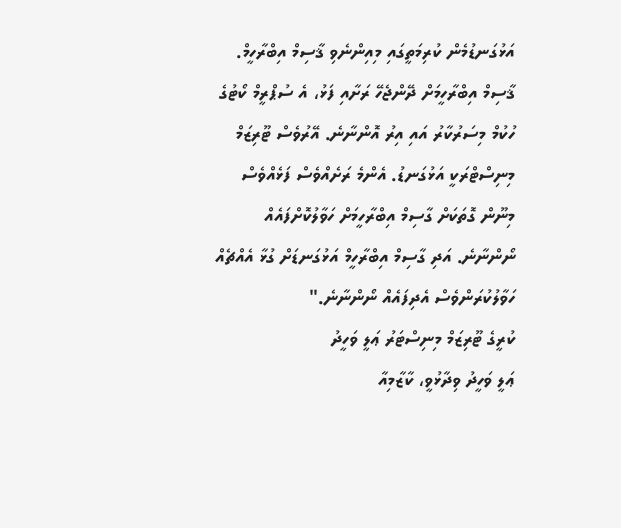އަޅުގަނޑުމެން ކުރިމަތީގައި މިއިންނެވި ޤާސިމް އިބްރާހީމް. ޤާސިމް އިބްރާހީމަށް ދޭންޖެހޭ ރަށާއި ފަޅު، އެ ސުޕްރީމް ކޯޓުގެ ހުކުމް މިސަރުކާރު އައި އިރު އޮންނާނެ. އޭރުވެސް ޓޫރިޒަމް މިނިސްޓްރަކީ އަޅުގަނޑު. އެންމެ ރަށެއްވެސް ފަޅެއްވެސް މިނޫން ގޮތަކަށް ގާސިމް އިބްރާހީމަށް ހަވާލުކޮށްފައެއް ނޯންނާނެ. އަދި ގާސިމް އިބްރާހީމް އަޅުގަނޑަށް ގުޅާ އެއްޗެއް ހަވާލުކުރަންވެސް އެދިފައެއް ނޯންނާނެ."
ކުރީގެ ޓޫރިޒަމް މިނިސްޓަރު ޢަލީ ވަހީދު
ޢަލީ ވަހީދު ވިދާޅުވީ، ކާޒާމިއާ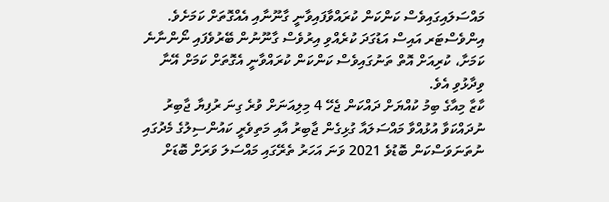މައްސަލައިގައިވެސް ކަންކަން ކުރައްވާފައިވާނީ ގާނޫނާއި އެއްގޮތަށް ކަމަށެވެ. އިންވެސްޓަރ އައިސް އަޑުގަދަ ކުރެއްވި އިރުވެސް ގާނޫނުން ބޭރުވެފައި ނޯންނާނެ ކަމަށާ، ކުރިއަށް އޮތް ތަނުގައިވެސް ކަންކަން ކުރައްވާނީ އެގޮތަށް ކަމަށް އޭނާ ވިދާޅުވި އެވެ.
ކާޒާ މިއާގެ ބިމު ކުއްޔަށް ދައްކަން ޖެހޭ 4 މިލިއަނަށް ވުރެ ގިނަ ރުފިޔާ ޖާބިރު ނުދައްކަވާ އުޅުއްވާ މައްސަލައާ ގުޅިގެން ޖާބިރު އާއި މަތިވެރީ ކައުންސިލުގެ މެދުގައި ނުތަނަވަސްކަން ބޮޑުވެ 2021 ވަނަ އަހަރު ތެރޭގައި މައްސަލަ ވަރަށް ބޮޑަށް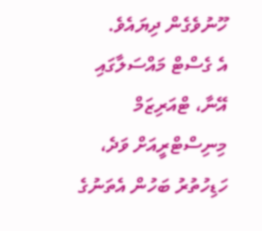ހޫނުވެގެން ދިޔައެވެ.
އެ ގެސްޓް މައްސަލާގައި އޭނާ، ޓްއަރިޒަމް މިނިސްޓްރީއަށް ވަދެ، ހަޑިހުތުރު ބަހުން އެތަނުގެ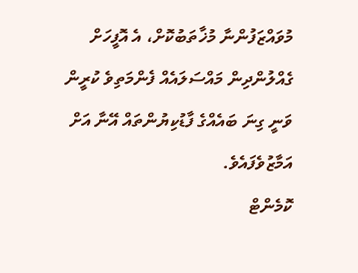މުވައްޒަފުންނާ މުޚާތަބުކޮށް، އެ އޮފީހަށް ގެއްލުންދިން މައްސަލައެއް ފެންމަތިވެ ކުރީން ވަނީ ގިނަ ބައެއްގެ ފާޑުކިޔުންތައް އޭނާ އަށް އަމާޒުވެފައެވެ.
ކޮމެންޓް